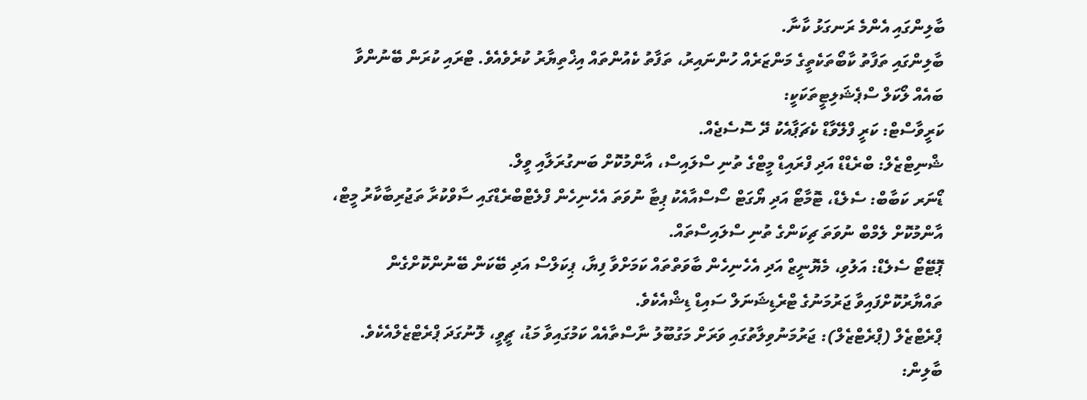ބާލިންގައި އެންމެ ރަނގަޅު ކާނާ.
ބާލިންގައި ތަފާތު ކާބޯތަކެތީގެ މަންޒަރެއް ހުންނައިރު، ތަފާތު ކެއުންތައް އިޚްތިޔާރު ކުރެވެއެވެ. ޓްރައި ކުރަން ބޭނުންވާ ބައެއް ލޯކަލް ސްޕެޝަލިޓީތަކަކީ:
ކަރީވާސްޓް: ކަރީ ފްލޭވާޑް ކެޗަޕާއެކު ދޭ ސޮސެޖެއް.
ޝްނިޓްޒެލް: ބްރެޑްޑް އަދި ފްރައިޑް މީޓްގެ ތުނި ސްލައިސް، އާންމުކޮށް ބަނގުރަލާއި ވީލް.
ޑޯނަރ ކަބާބް: ސެލެޑް، ޓޮމާޓޯ އަދި ޔޯގަޓް ސޯސްއާއެކު ޕިޓާ ނުވަތަ އެހެނިހެން ފްލެޓްބްރެޑްގައި ސާވްކުރާ ތަޖުރިބާކާރު މީޓް، އާންމުކޮށް ލެމްބް ނުވަތަ ޗިކަންގެ ތުނި ސްލައިސްތައް.
ޕޮޓޭޓޯ ސެލެޑް: އަލުވި، މެޔޮނީޒް އަދި އެހެނިހެން ބާވަތްތައް ކަމަށްވާ ފިޔާ، ޕިކަލްސް އަދި ބޭކަން ބޭނުންކޮށްގެން ތައްޔާރުކޮށްފައިވާ ޖަރުމަނުގެ ޓްރެޑިޝަނަލް ސައިޑް ޑިޝްއެކެވެ.
ޕްރެޓްޒެލް (ޕްރެޓްޒެލް): ޖަރުމަނުވިލާތުގައި ވަރަށް މަގުބޫލު ނާސްތާއެއް ކަމުގައިވާ މަޑު، ޗީވީ، ލޮނުގަދަ ޕްރެޓްޒެލްއެކެވެ.
ބާލިން: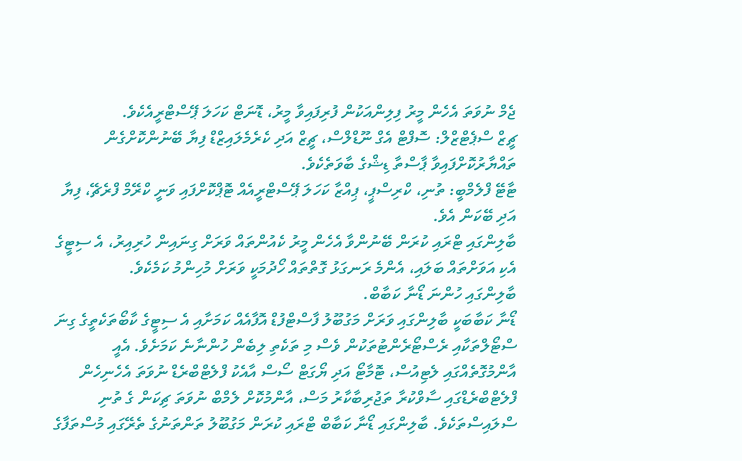ޖެމް ނުވަތަ އެހެން މީރު ފިލިންއަކުން ފުރިފައިވާ މީރު، ޑޮނަޓް ކަހަލަ ޕޭސްޓްރީއެކެވެ.
ޗީޒް ސްޕެޓްޒްލް: ސޮފްޓް އެގް ނޫޑްލްސް، ޗީޒް އަދި ކެރެމެލައިޒްޑް ފިޔާ ބޭނުންކޮށްގެން ތައްޔާރުކޮށްފައިވާ ޕާސްތާ ޑިޝްގެ ބާވަތެކެވެ.
ޓާޓޭ ފްލެމްބީ: ތުނި، ކްރިސްޕީ، ޕިއްޒާ ކަހަލަ ޕޭސްޓްރީއެއް ޓޮޕްކޮށްފައި ވަނީ ކްރޭމް ފްރެޗޭ، ފިޔާ އަދި ބޭކަން އެވެ.
ބާލިންގައި ޓްރައި ކުރަން ބޭނުންވާ އެހެން މީރު ކެއުންތައް ވަރަށް ގިނައިން ހުރިއިރު، އެ ސިޓީގެ އެކި އަވަށްތައް ބަލައި، އެންމެ ރަނގަޅު ގޮތްތައް ހޯދުމަކީ ވަރަށް މުހިންމު ކަމެކެވެ.
ބާލިންގައި ހުންނަ ޑޯނާ ކަބާބް.
ޑޯނާ ކަބާބަކީ ބާލިންގައި ވަރަށް މަގުބޫލު ފާސްޓްފުޑް އޮފާއެއް ކަމަށާއި އެ ސިޓީގެ ކާބޯތަކެތީގެ ގިނަ ސްޓޯލްތަކާއި ރެސްޓޯރެންޓުތަކުން ވެސް މި ތަކެތި ލިބެން ހުންނާނެ ކަމަށެވެ. އެއީ އާންމުގޮތެއްގައި ލެޓިއުސް، ޓޮމާޓޯ އަދި ޔޯގަޓް ސޯސް އާއެކު ފްލެޓްބްރެޑް ނުވަތަ އެހެނިހެން ފްލެޓްބްރެޑްގައި ސާވްކުރާ ތަޖުރިބާކާރު މަސް، އާންމުކޮށް ލެމްބް ނުވަތަ ޗިކަން ގެ ތުނި ސްލައިސްތަކެވެ. ބާލިންގައި ޑޯނާ ކަބާބް ޓްރައި ކުރަން މަގުބޫލު ތަންތަނުގެ ތެރޭގައި މުސްތަފާގެ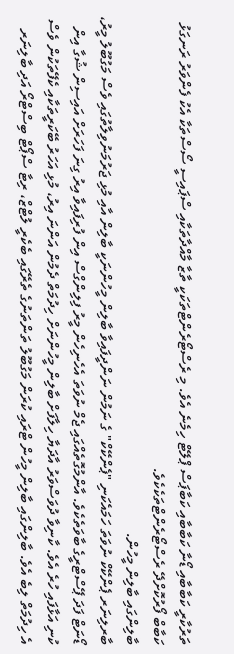ތަރުކާރީ ކަބާބާއި ޑޯނާ ކަބާބާއި ކަބާޕަސް ޕްލޭޓް ހިމެނެ އެވެ. މި ރެސްޓޯރެންޓްތަކަކީ ތާޒާ މާއްދާތަކާއި ސްޕައިސީ ސޯސްތަކާ އެކު ފެންވަރު ރަނގަޅު ކަބާބް ފޯރުކޮށްދޭ ރެސްޓޯރެންޓްތަކެކެވެ.
ބާލިންގައި ބާލިން މީހުން.
ބާރލިނަރ ޕެންކޭކް ނުވަތަ ހަމައެކަނި "ޕެންކޭކް" ގެ ނަމުން ނަންދީފައިވާ ބާލިން މީހުންނަކީ ބާލިން އާއި މުޅި ޖަރުމަނުވިލާތުގައި ވެސް މަގުބޫލު މީރު، ޑޯނަޓް ފަދަ ޕޭސްޓްރީގެ ބާވަތެކެވެ. އާންމުގޮތެއްގައި ޖެމް ނުވަތަ އެހެނިހެން މީރު ފިލިންގްސް އިން ފުރިފައިވާ އިރު ގިނަ ފަހަރަށް އައިސިން ޝުގާ އިން ކުނި އަޅާފައި ހުރެ އެވެ. ކާނިވާ ދުވަސްވަރު އާދަޔާ ހިލާފަށް ބާލިން މީހުންނަށް ހިދުމަތް ދެމުން އަންނަ އިރު، މުޅި އަހަރު ބޭކަރީތަކާއި ކެފޭތަކުން ވެސް އެ ހިދުމަތް ލިބެ އެވެ. ބާލިންގައި ބާލިން މީހުން ޓްރައި ކުރަން މަގުބޫލު ތަންތަނުގެ ތެރޭގައި ބެކެރީ ލުޓްޒް، ރިޓާ ސްޕޯޓް ބިސްޓްރޯ އަދި ބާލިނަރ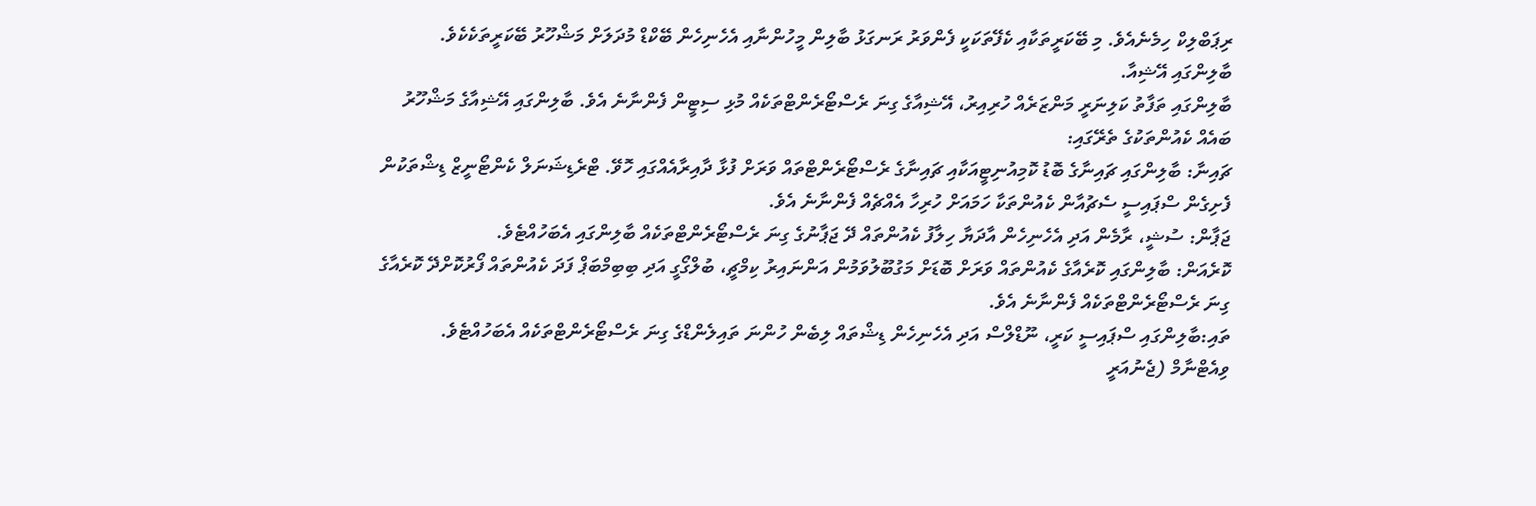ރިޕަބްލިކް ހިމެނެއެވެ. މި ބޭކަރީތަކާއި ކެފޭތަކަކީ ފެންވަރު ރަނގަޅު ބާލިން މީހުންނާއި އެހެނިހެން ބޭކްޑް މުދަލަށް މަޝްހޫރު ބޭކަރީތަކެކެވެ.
ބާލިންގައި އޭޝިއާ.
ބާލިންގައި ތަފާތު ކަލިނަރީ މަންޒަރެއް ހުރިއިރު، އޭޝިއާގެ ގިނަ ރެސްޓޯރެންޓްތަކެއް މުޅި ސިޓީން ފެންނާނެ އެވެ. ބާލިންގައި އޭޝިއާގެ މަޝްހޫރު ބައެއް ކެއުންތަކުގެ ތެރޭގައި:
ޗައިނާ: ބާލިންގައި ޗައިނާގެ ބޮޑު ކޮމިއުނިޓީއަކާއި ޗައިނާގެ ރެސްޓޯރެންޓްތައް ވަރަށް ފުޅާ ދާއިރާއެއްގައި ހޮވޭ. ޓްރެޑިޝަނަލް ކެންޓޯނީޒް ޑިޝްތަކުން ފެށިގެން ސްޕައިސީ ސެޗުއާން ކެއުންތަކާ ހަމައަށް ހުރިހާ އެއްޗެއް ފެންނާނެ އެވެ.
ޖަޕާން: ސުޝީ، ރާމެން އަދި އެހެނިހެން އާދަޔާ ހިލާފު ކެއުންތައް ދޭ ޖަޕާނުގެ ގިނަ ރެސްޓޯރެންޓްތަކެއް ބާލިންގައި އެބަހުއްޓެވެ.
ކޮރެއަން: ބާލިންގައި ކޮރެއާގެ ކެއުންތައް ވަރަށް ބޮޑަށް މަގުބޫލުވަމުން އަންނައިރު ކިމްޗީ، ބުލްގޯގީ އަދި ބިބިމްބަޕް ފަދަ ކެއުންތައް ފޯރުކޮށްދޭ ކޮރެއާގެ ގިނަ ރެސްޓޯރެންޓްތަކެއް ފެންނާނެ އެވެ.
ތައި:ބާލިންގައި ސްޕައިސީ ކަރީ، ނޫޑްލްސް އަދި އެހެނިހެން ޑިޝްތައް ލިބެން ހުންނަ ތައިލެންޑްގެ ގިނަ ރެސްޓޯރެންޓްތަކެއް އެބަހުއްޓެވެ.
ވިއެޓްނާމް (ޖެނުއަރީ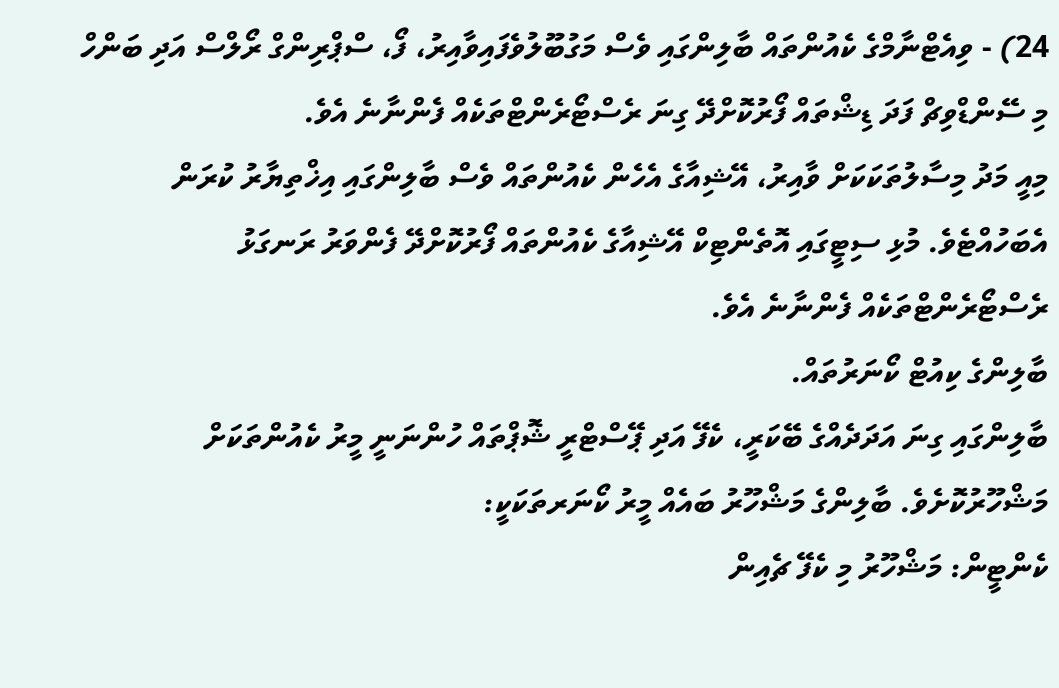24) - ވިއެޓްނާމްގެ ކެއުންތައް ބާލިންގައި ވެސް މަގުބޫލުވެފައިވާއިރު، ފޯ، ސްޕްރިންގް ރޯލްސް އަދި ބަންހް މި ސޭންޑްވިޗް ފަދަ ޑިޝްތައް ފޯރުކޮށްދޭ ގިނަ ރެސްޓޯރެންޓްތަކެއް ފެންނާނެ އެވެ.
މިއީ މަދު މިސާލުތަކަކަށް ވާއިރު، އޭޝިއާގެ އެހެން ކެއުންތައް ވެސް ބާލިންގައި އިޚްތިޔާރު ކުރަން އެބަހުއްޓެވެ. މުޅި ސިޓީގައި އޮތެންޓިކް އޭޝިއާގެ ކެއުންތައް ފޯރުކޮށްދޭ ފެންވަރު ރަނގަޅު ރެސްޓޯރެންޓްތަކެއް ފެންނާނެ އެވެ.
ބާލިންގެ ކިއުޓް ކޯނަރުތައް.
ބާލިންގައި ގިނަ އަދަދެއްގެ ބޭކަރީ، ކެފޭ އަދި ޕޭސްޓްރީ ޝޮޕްތައް ހުންނަނީ މީރު ކެއުންތަކަށް މަޝްހޫރުކޮށެވެ. ބާލިންގެ މަޝްހޫރު ބައެއް މީރު ކޯނަރތަކަކީ:
ކެންޓީން: މަޝްހޫރު މި ކެފޭ ޗެއިން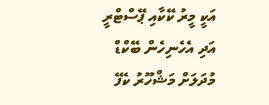އަކީ މީރު ކޭކާއި ޕޭސްޓްރީ އަދި އެހެނިހެން ބޭކްޑް މުދަލަށް މަޝްހޫރު ކެފޭ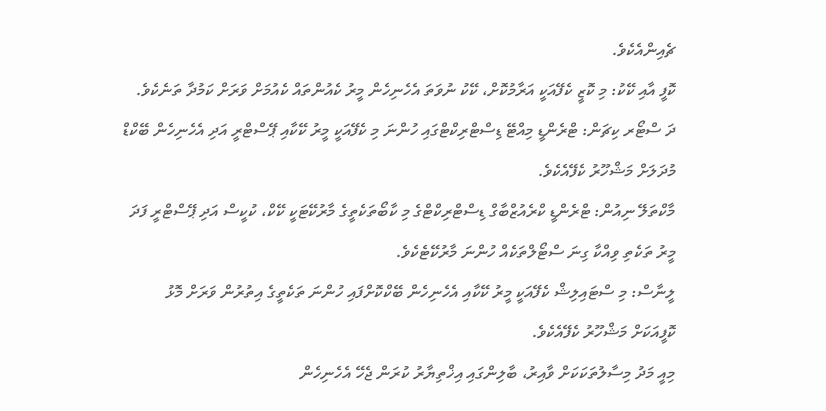ޗެއިންއެކެވެ.
ކޮފީ އާއި ކޭކު: މި ކޮޒީ ކެފޭއަކީ އަރާމުކޮށް، ކޭކު ނުވަތަ އެހެނިހެން މީރު ކެއުންތައް ކެއުމަށް ވަރަށް ކަމުދާ ތަނެކެވެ.
ދަ ސްޓޯރ ކިޗަން: ޓްރެންޑީ މިއްޓޭ ޑިސްޓްރިކްޓްގައި ހުންނަ މި ކެފޭއަކީ މީރު ކޭކާއި ޕޭސްޓްރީ އަދި އެހެނިހެން ބޭކްޑް މުދަލަށް މަޝްހޫރު ކެފޭއެކެވެ.
މާކްތަލޭ ނިއުން: ޓްރެންޑީ ކްރެއުޒްބާގް ޑިސްޓްރިކްޓްގެ މި ކާބޯތަކެތީގެ މާރުކޭޓަކީ ކޭކް، ކުކީސް އަދި ޕޭސްޓްރީ ފަދަ މީރު ތަކެތި ވިއްކާ ގިނަ ސްޓޯލްތަކެއް ހުންނަ މާރުކޭޓެކެވެ.
ލީނާސް: މި ސްޓައިލިޝް ކެފޭއަކީ މީރު ކޭކާއި އެހެނިހެން ބޭކްކޮށްފައި ހުންނަ ތަކެތީގެ އިތުރުން ވަރަށް މޮޅު ކޮފީއަކަށް މަޝްހޫރު ކެފޭއެކެވެ.
މިއީ މަދު މިސާލުތަކަކަށް ވާއިރު، ބާލިންގައި އިޚްތިޔާރު ކުރަން ޖެހޭ އެހެނިހެން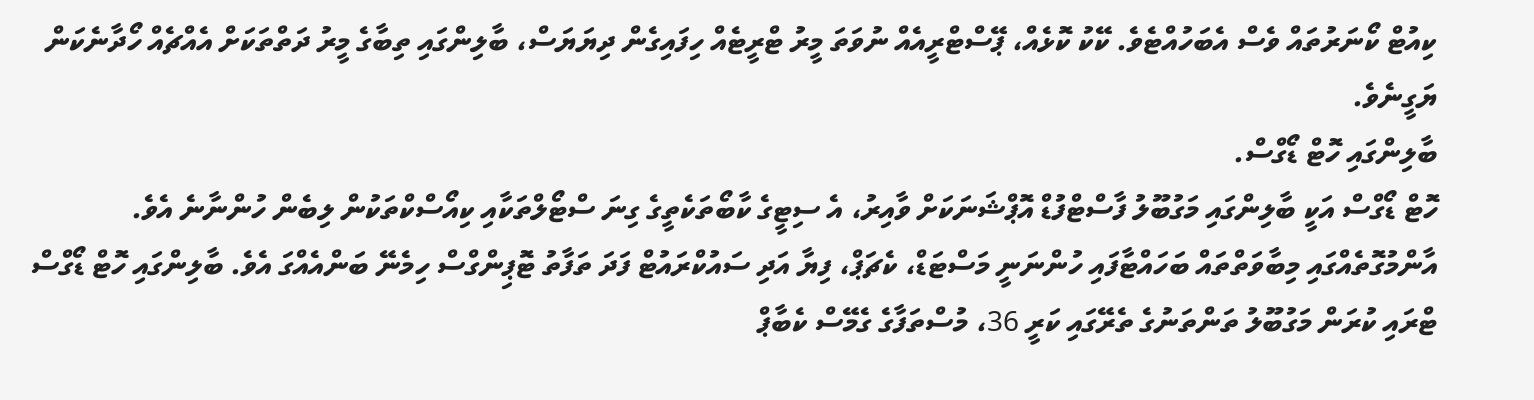ކިއުޓް ކޯނަރުތައް ވެސް އެބަހުއްޓެވެ. ކޭކު ކޮޅެއް، ޕޭސްޓްރީއެއް ނުވަތަ މީރު ޓްރީޓެއް ހިފައިގެން ދިޔަޔަސް، ބާލިންގައި ތިބާގެ މީރު ދަތްތަކަށް އެއްޗެއް ހޯދާނެކަން ޔަގީނެވެ.
ބާލިންގައި ހޮޓް ޑޯގްސް.
ހޮޓް ޑޯގްސް އަކީ ބާލިންގައި މަގުބޫލު ފާސްޓްފުޑް އޮޕްޝަނަކަށް ވާއިރު، އެ ސިޓީގެ ކާބޯތަކެތީގެ ގިނަ ސްޓޯލްތަކާއި ކިއޯސްކްތަކުން ލިބެން ހުންނާނެ އެވެ. އާންމުގޮތެއްގައި މިބާވަތްތައް ބަހައްޓާފައި ހުންނަނީ މަސްޓަޑް، ކެޗަޕް، ފިޔާ އަދި ސައުކްރައުޓް ފަދަ ތަފާތު ޓޮޕިންގްސް ހިމެނޭ ބަންއެއްގަ އެވެ. ބާލިންގައި ހޮޓް ޑޯގްސް ޓްރައި ކުރަން މަގުބޫލު ތަންތަނުގެ ތެރޭގައި ކަރީ 36، މުސްތަފާގެ ގެމޭސް ކެބާޕް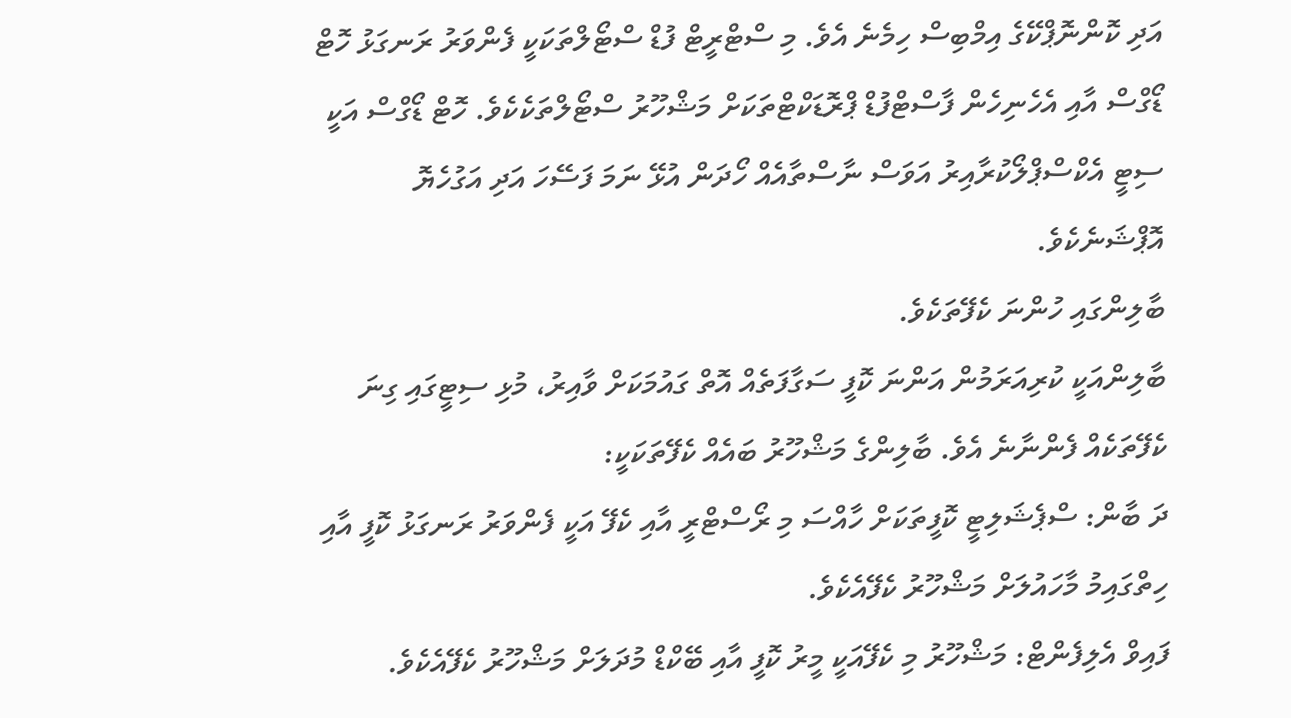އަދި ކޮންނޮޕްކޭގެ އިމްބިސް ހިމެނެ އެވެ. މި ސްޓްރީޓް ފުޑް ސްޓޯލްތަކަކީ ފެންވަރު ރަނގަޅު ހޮޓް ޑޯގްސް އާއި އެހެނިހެން ފާސްޓްފުޑް ޕްރޮޑަކްޓްތަކަށް މަޝްހޫރު ސްޓޯލްތަކެކެވެ. ހޮޓް ޑޯގްސް އަކީ ސިޓީ އެކްސްޕްލޯކުރާއިރު އަވަސް ނާސްތާއެއް ހޯދަން އުޅޭ ނަމަ ފަސޭހަ އަދި އަގުހެޔޮ އޮޕްޝަނެކެވެ.
ބާލިންގައި ހުންނަ ކެފޭތަކެވެ.
ބާލިންއަކީ ކުރިއަރަމުން އަންނަ ކޮފީ ސަގާފަތެއް އޮތް ގައުމަކަށް ވާއިރު، މުޅި ސިޓީގައި ގިނަ ކެފޭތަކެއް ފެންނާނެ އެވެ. ބާލިންގެ މަޝްހޫރު ބައެއް ކެފޭތަކަކީ:
ދަ ބާން: ސްޕެޝަލިޓީ ކޮފީތަކަށް ހާއްސަ މި ރޯސްޓްރީ އާއި ކެފޭ އަކީ ފެންވަރު ރަނގަޅު ކޮފީ އާއި ހިތްގައިމު މާހައުލަށް މަޝްހޫރު ކެފޭއެކެވެ.
ފައިވް އެލިފެންޓް: މަޝްހޫރު މި ކެފޭއަކީ މީރު ކޮފީ އާއި ބޭކްޑް މުދަލަށް މަޝްހޫރު ކެފޭއެކެވެ.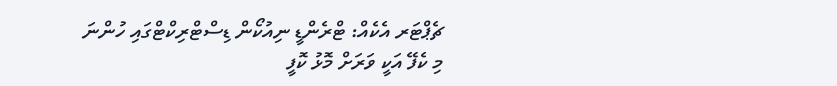ޗެޕްޓަރ އެކެއް: ޓްރެންޑީ ނިއުކޯން ޑިސްޓްރިކްޓްގައި ހުންނަ މި ކެފޭ އަކީ ވަރަށް މޮޅު ކޮފީ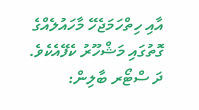އާއި ހިތްހަމަޖެހޭ މާހައުލެއްގެ ގޮތުގައި މަޝްހޫރު ކެފޭއެކެވެ.
ދަ ސްޓޯރ ބާލިން: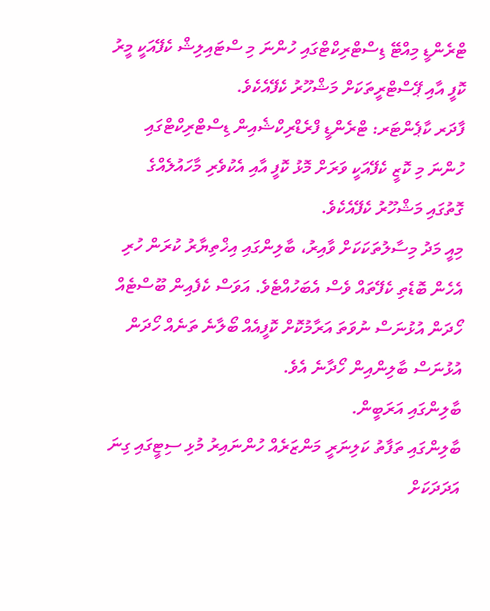ޓްރެންޑީ މިއްޓޭ ޑިސްޓްރިކްޓްގައި ހުންނަ މި ސްޓައިލިޝް ކެފޭއަކީ މީރު ކޮފީ އާއި ޕޭސްޓްރީތަކަށް މަޝްހޫރު ކެފޭއެކެވެ.
ފާދަރ ކާޕެންޓަރ: ޓްރެންޑީ ފްރެޑްރިކްޝެއިން ޑިސްޓްރިކްޓްގައި ހުންނަ މި ކޮޒީ ކެފޭއަކީ ވަރަށް މޮޅު ކޮފީ އާއި އެކުވެރި މާހައުލެއްގެ ގޮތުގައި މަޝްހޫރު ކެފޭއެކެވެ.
މިއީ މަދު މިސާލުތަކަކަށް ވާއިރު، ބާލިންގައި އިޚްތިޔާރު ކުރަން ހުރި އެހެން ބޮޑެތި ކެފޭތައް ވެސް އެބަހުއްޓެވެ. އަވަސް ކެފެއިން ބޫސްޓެއް ހޯދަން އުޅުނަސް ނުވަތަ އަރާމުކޮށް ކޮފީއެއް ބޯލާނެ ތަނެއް ހޯދަން އުޅުނަސް ބާލިންއިން ހޯދާނެ އެވެ.
ބާލިންގައި އަރަބީން.
ބާލިންގައި ތަފާތު ކަލިނަރީ މަންޒަރެއް ހުންނައިރު މުޅި ސިޓީގައި ގިނަ އަދަދަކަށް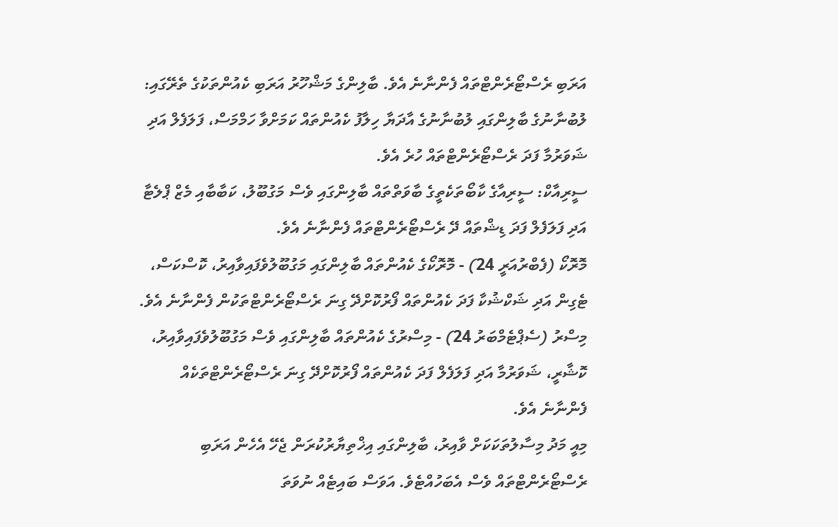އަރަބި ރެސްޓޯރެންޓްތައް ފެންނާނެ އެވެ. ބާލިންގެ މަޝްހޫރު އަރަބި ކެއުންތަކުގެ ތެރޭގައި:
ލުބުނާނުގެ ބާލިންގައި ލުބުނާނުގެ އާދަޔާ ހިލާފު ކެއުންތައް ކަމަށްވާ ހަމްމަސް، ފަލަފެލް އަދި ޝަވަރުމާ ފަދަ ރެސްޓޯރެންޓްތައް ހުރެ އެވެ.
ސީރިއާކް: ސީރިއާގެ ކާބޯތަކެތީގެ ބާވަތްތައް ބާލިންގައި ވެސް މަގުބޫލު، ކަބާބާއި މެޒް ޕްލެޓާ އަދި ފަލަފެލް ފަދަ ޑިޝްތައް ދޭ ރެސްޓޯރެންޓްތައް ފެންނާނެ އެވެ.
މޮރޮކޯ (ފެބްރުއަރީ 24) - މޮރޮކޯގެ ކެއުންތައް ބާލިންގައި މަގުބޫލުވެފައިވާއިރު، ކޮސްކަސް، ޓެގިން އަދި ޝަކްޝުކާ ފަދަ ކެއުންތައް ފޯރުކޮށްދޭ ގިނަ ރެސްޓޯރެންޓްތަކުން ފެންނާނެ އެވެ.
މިސްރު (ސެޕްޓެމްބަރު 24) - މިސްރުގެ ކެއުންތައް ބާލިންގައި ވެސް މަގުބޫލުވެފައިވާއިރު، ކޮޝާރީ، ޝަވަރުމާ އަދި ފަލަފެލް ފަދަ ކެއުންތައް ފޯރުކޮށްދޭ ގިނަ ރެސްޓޯރެންޓްތަކެއް ފެންނާނެ އެވެ.
މިއީ މަދު މިސާލުތަކަކަށް ވާއިރު، ބާލިންގައި އިޚްތިޔާރުކުރަން ޖެހޭ އެހެން އަރަބި ރެސްޓޯރެންޓްތައް ވެސް އެބަހުއްޓެވެ. އަވަސް ބައިޓެއް ނުވަތަ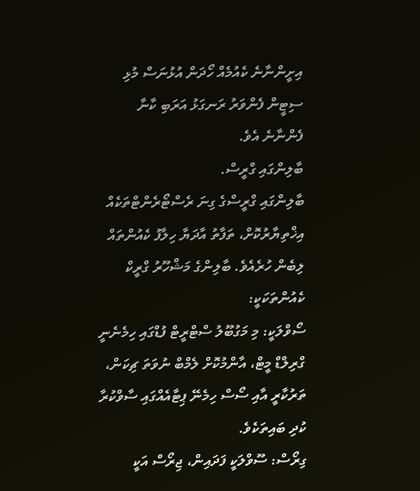އިށީންނާނެ ކެއުމެއް ހޯދަން އުޅުނަސް މުޅި ސިޓީން ފެންވަރު ރަނގަޅު އަރަބި ކާނާ ފެންނާނެ އެވެ.
ބާލިންގައި ގްރީސް.
ބާލިންގައި ގްރީސްގެ ގިނަ ރެސްޓޯރެންޓްތަކެއް އިޚްތިޔާރުކޮށް، ތަފާތު އާދަޔާ ހިލާފު ކެއުންތައް ލިބެން ހުރެއެވެ. ބާލިންގެ މަޝްހޫރު ގްރީކް ކެއުންތަކަކީ:
ސޯވްލަކީ: މި މަގުބޫލު ސްޓްރީޓް ފުޑްގައި ހިމެނެނީ ގްރިލްޑް މީޓް، އާންމުކޮށް ލެމްބް ނުވަތަ ޗިކަން، ތަރުކާރީ އާއި ސޯސް ހިމެނޭ ޕިޓާއެއްގައި ސާވްކުރާ ކުދި ބައިތަކެވެ.
ގިރޯސް: ސޫވްލަކީ ފަދައިން، ޖިރޯސް އަކީ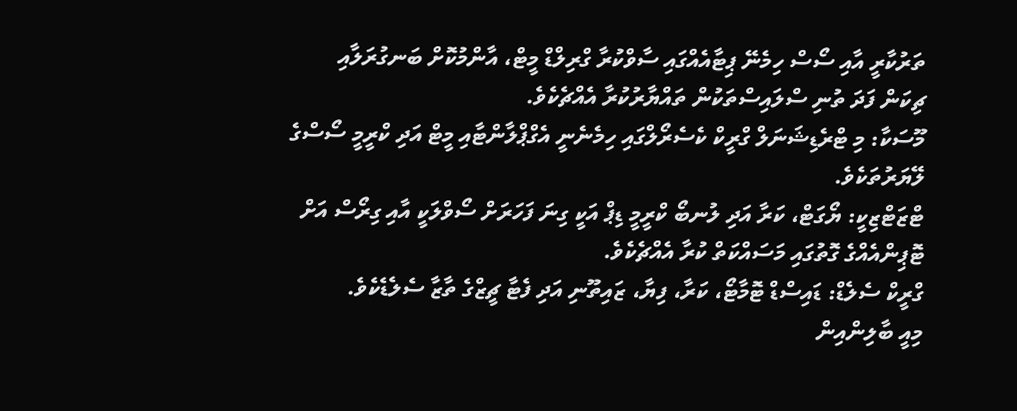ތަރުކާރީ އާއި ސޯސް ހިމެނޭ ޕިޓާއެއްގައި ސާވްކުރާ ގްރިލްޑް މީޓް، އާންމުކޮށް ބަނގުރަލާއި ޗިކަން ފަދަ ތުނި ސްލައިސްތަކުން ތައްޔާރުކުރާ އެއްޗެކެވެ.
މޫސަކާ: މި ޓްރެޑިޝަނަލް ގްރީކް ކެސެރޯލްގައި ހިމެނެނީ އެގްޕްލާންޓާއި މީޓް އަދި ކްރީމީ ސޯސްގެ ލޭޔަރުތަކެވެ.
ޓްޒަޓްޒިކީ: ޔޯގަޓް، ކަރާ އަދި ލުނބޯ ކްރީމީ ޑިޕް އަކީ ގިނަ ފަހަރަށް ސޯވްލަކީ އާއި ގިރޯސް އަށް ޓޮޕިންއެއްގެ ގޮތުގައި މަސައްކަތް ކުރާ އެއްޗެކެވެ.
ގްރީކް ސެލެޑް: ޑައިސްޑް ޓޮމާޓޯ، ކަރާ، ފިޔާ، ޒައިތޫނި އަދި ފެޓާ ޗީޒްގެ ތާޒާ ސެލެޑެކެވެ.
މިއީ ބާލިންއިން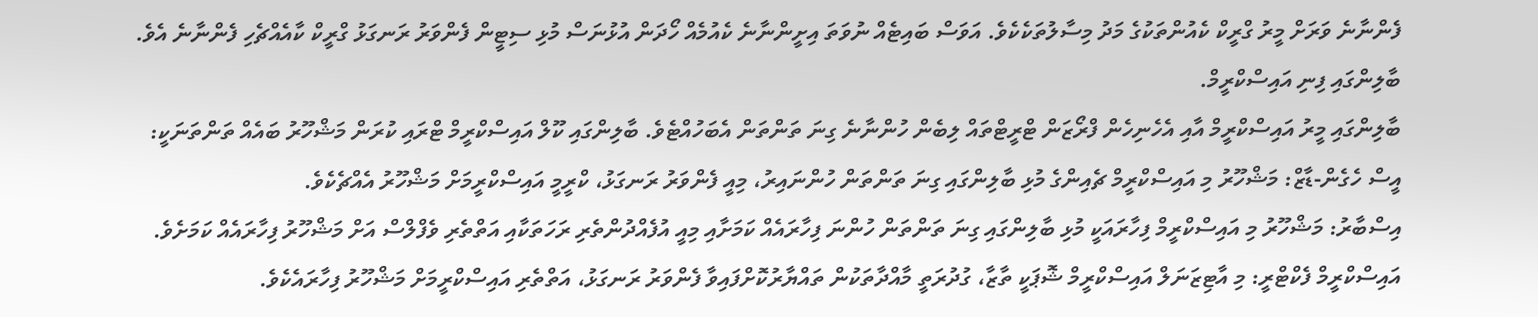ފެންނާނެ ވަރަށް މީރު ގްރީކް ކެއުންތަކުގެ މަދު މިސާލުތަކެކެވެ. އަވަސް ބައިޓެއް ނުވަތަ އިށީންނާނެ ކެއުމެއް ހޯދަން އުޅުނަސް މުޅި ސިޓީން ފެންވަރު ރަނގަޅު ގްރީކް ކާއެއްޗެހި ފެންނާނެ އެވެ.
ބާލިންގައި ފިނި އައިސްކްރީމް.
ބާލިންގައި މީރު އައިސްކްރީމް އާއި އެހެނިހެން ފްރޯޒަން ޓްރީޓްތައް ލިބެން ހުންނާނެ ގިނަ ތަންތަން އެބަހުއްޓެވެ. ބާލިންގައި ކޫލް އައިސްކްރީމް ޓްރައި ކުރަން މަޝްހޫރު ބައެއް ތަންތަނަކީ:
އީސް ހެގެން-ޑާޒް: މަޝްހޫރު މި އައިސްކްރީމް ޗެއިންގެ މުޅި ބާލިންގައި ގިނަ ތަންތަން ހުންނައިރު، މިއީ ފެންވަރު ރަނގަޅު، ކްރީމީ އައިސްކްރީމަށް މަޝްހޫރު އެއްޗެކެވެ.
އިސްބާރު: މަޝްހޫރު މި އައިސްކްރީމް ފިހާރައަކީ މުޅި ބާލިންގައި ގިނަ ތަންތަން ހުންނަ ފިހާރައެއް ކަމަށާއި މިއީ އުފެއްދުންތެރި ރަހަތަކާއި އަތްތެރި ވެފްލްސް އަށް މަޝްހޫރު ފިހާރައެއް ކަމަށެވެ.
އައިސްކްރީމް ފެކްޓްރީ: މި އާޓިޒަނަލް އައިސްކްރީމް ޝޮޕަކީ ތާޒާ، ގުދުރަތީ މާއްދާތަކުން ތައްޔާރުކޮށްފައިވާ ފެންވަރު ރަނގަޅު، އަތްތެރި އައިސްކްރީމަށް މަޝްހޫރު ފިހާރައެކެވެ.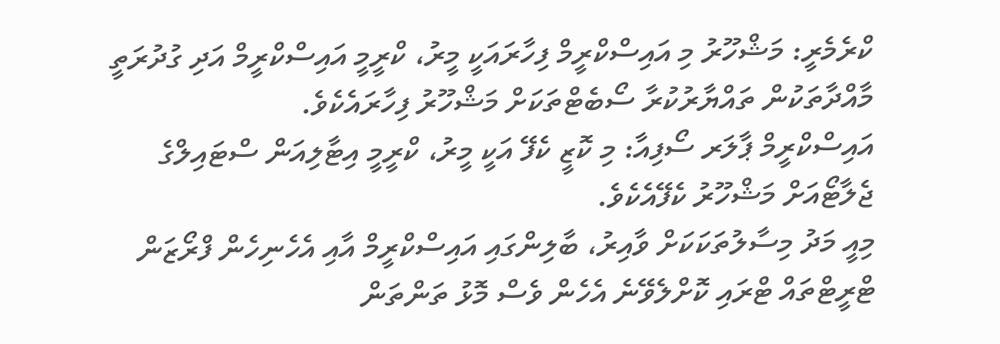ކްރެމެރީ: މަޝްހޫރު މި އައިސްކްރީމް ފިހާރައަކީ މީރު، ކްރީމީ އައިސްކްރީމް އަދި ގުދުރަތީ މާއްދާތަކުން ތައްޔާރުކުރާ ސޯބެޓްތަކަށް މަޝްހޫރު ފިހާރައެކެވެ.
އައިސްކްރީމް ޕާލަރ ސޯފިއާ: މި ކޮޒީ ކެފޭ އަކީ މީރު، ކްރީމީ އިޓާލިއަން ސްޓައިލްގެ ޖެލާޓޯއަށް މަޝްހޫރު ކެފޭއެކެވެ.
މިއީ މަދު މިސާލުތަކަކަށް ވާއިރު، ބާލިންގައި އައިސްކްރީމް އާއި އެހެނިހެން ފްރޯޒަން ޓްރީޓްތައް ޓްރައި ކޮށްލެވޭނެ އެހެން ވެސް މޮޅު ތަންތަން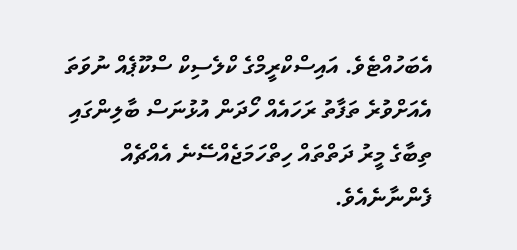އެބަހުއްޓެވެ. އައިސްކްރީމްގެ ކްލެސިކް ސްކޫޕެއް ނުވަތަ އެއަށްވުރެ ތަފާތު ރަހައެއް ހޯދަން އުޅުނަސް ބާލިންގައި ތިބާގެ މީރު ދަތްތައް ހިތްހަމަޖެއްސޭނެ އެއްޗެއް ފެންނާނެއެވެ.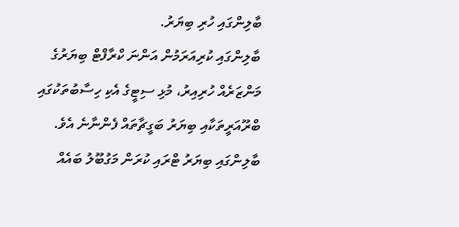ބާލިންގައި ހުރި ބިޔަރު.
ބާލިންގައި ކުރިއަރަމުން އަންނަ ކްރާފްޓް ބިޔަރުގެ މަންޒަރެއް ހުރިއިރު، މުޅި ސިޓީގެ އެކި ހިސާބުތަކުގައި ބްރޫއަރީތަކާއި ބިޔަރު ބަގީޗާތައް ފެންނާނެ އެވެ. ބާލިންގައި ބިޔަރު ޓްރައި ކުރަން މަގުބޫލު ބައެއް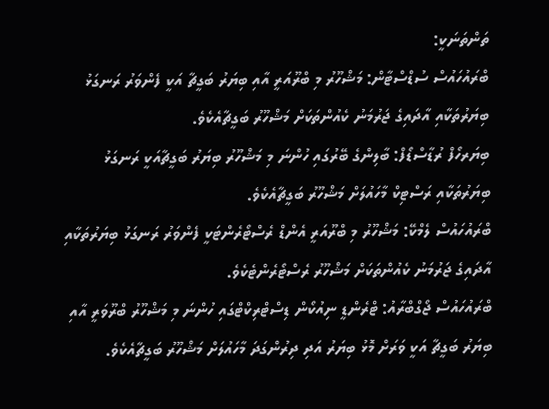ތަންތަނަކީ:
ބްރައުހައުސް ސުޑްސްޓާން: މަޝްހޫރު މި ބްރޫއަރީ އާއި ބިޔަރު ބަގީޗާ އަކީ ފެންވަރު ރަނގަޅު ބިޔަރުތަކާއި އާދައިގެ ޖަރުމަނު ކެއުންތަކަށް މަޝްހޫރު ބަގީޗާއެކެވެ.
ބިޔަރހޯފް ރުޑާސްޑޯފް: ބާލިންގެ ބޭރުގައި ހުންނަ މި މަޝްހޫރު ބިޔަރު ބަގީޗާއަކީ ރަނގަޅު ބިޔަރުތަކާއި ރަސްޓިކް މާހައުލަށް މަޝްހޫރު ބަގީޗާއެކެވެ.
ބްރައުހައުސް ލެމްކޭ: މަޝްހޫރު މި ބްރޫއަރީ އެންޑް ރެސްޓޯރެންޓަކީ ފެންވަރު ރަނގަޅު ބިޔަރުތަކާއި އާދައިގެ ޖަރުމަނު ކެއުންތަކަށް މަޝްހޫރު ރެސްޓޯރެންޓެކެވެ.
ބްރައުހައުސް ޖޯގްބްރާއު: ޓްރެންޑީ ނިއުކޯން ޑިސްޓްރިކްޓްގައި ހުންނަ މި މަޝްހޫރު ބްރޫވަރީ އާއި ބިޔަރު ބަގީޗާ އަކީ ވަރަށް މޮޅު ބިޔަރު އަދި ދިރުންގަދަ މާހައުލަށް މަޝްހޫރު ބަގީޗާއެކެވެ.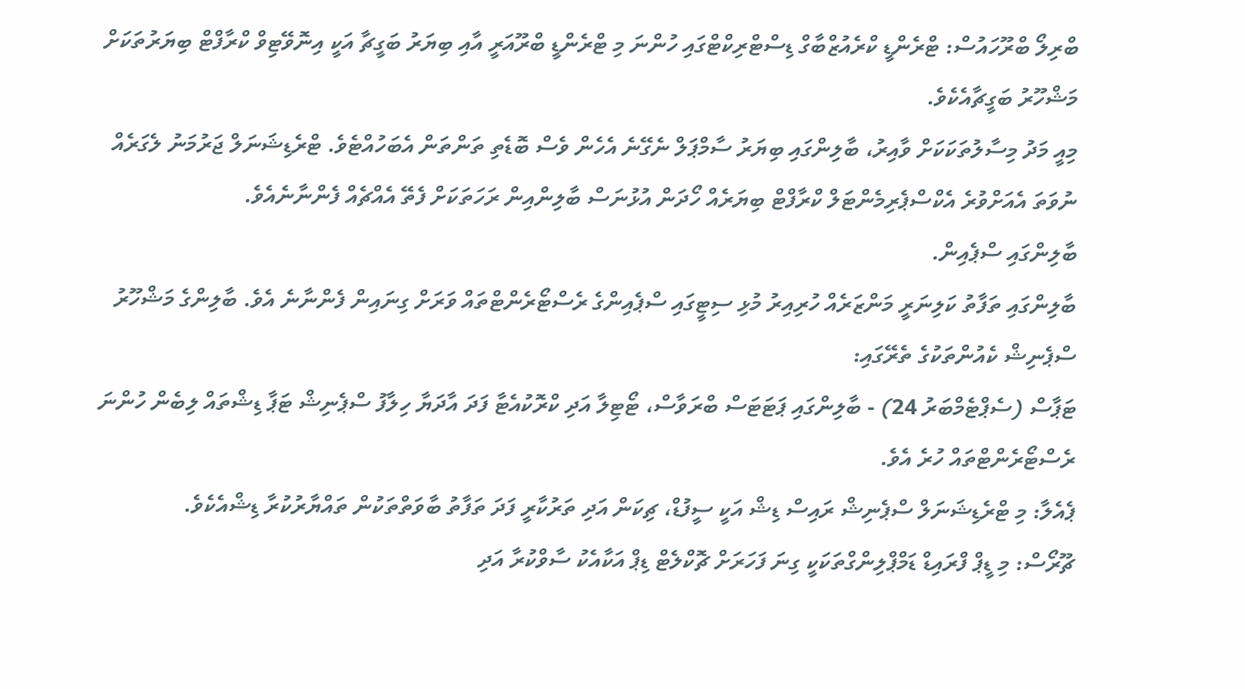ބްރިލޯ ބްރޫހައުސް: ޓްރެންޑީ ކްރެއުޒްބާގް ޑިސްޓްރިކްޓްގައި ހުންނަ މި ޓްރެންޑީ ބްރޫއަރީ އާއި ބިޔަރު ބަގީޗާ އަކީ އިނޮވޭޓިވް ކްރާފްޓް ބިޔަރުތަކަށް މަޝްހޫރު ބަގީޗާއެކެވެ.
މިއީ މަދު މިސާލުތަކަކަށް ވާއިރު، ބާލިންގައި ބިޔަރު ސާމްޕަލް ނެގޭނެ އެހެން ވެސް ބޮޑެތި ތަންތަން އެބަހުއްޓެވެ. ޓްރެޑިޝަނަލް ޖަރުމަނު ލެގަރެއް ނުވަތަ އެއަށްވުރެ އެކްސްޕެރިމެންޓަލް ކްރާފްޓް ބިޔަރެއް ހޯދަން އުޅުނަސް ބާލިންއިން ރަހަތަކަށް ފެތޭ އެއްޗެއް ފެންނާނެއެވެ.
ބާލިންގައި ސްޕެއިން.
ބާލިންގައި ތަފާތު ކަލިނަރީ މަންޒަރެއް ހުރިއިރު މުޅި ސިޓީގައި ސްޕެއިންގެ ރެސްޓޯރެންޓްތައް ވަރަށް ގިނައިން ފެންނާނެ އެވެ. ބާލިންގެ މަޝްހޫރު ސްޕެނިޝް ކެއުންތަކުގެ ތެރޭގައި:
ޓަޕާސް (ސެޕްޓެމްބަރު 24) - ބާލިންގައި ޕަޓަޓަސް ބްރަވާސް، ޓޯޓިލާ އަދި ކްރޮކުއެޓާ ފަދަ އާދަޔާ ހިލާފު ސްޕެނިޝް ޓަޕާ ޑިޝްތައް ލިބެން ހުންނަ ރެސްޓޯރެންޓްތައް ހުރެ އެވެ.
ޕެއެލާ: މި ޓްރެޑިޝަނަލް ސްޕެނިޝް ރައިސް ޑިޝް އަކީ ސީފުޑް، ޗިކަން އަދި ތަރުކާރީ ފަދަ ތަފާތު ބާވަތްތަކުން ތައްޔާރުކުރާ ޑިޝްއެކެވެ.
ޗޫރޯސް: މި ޑީޕް ފްރައިޑް ޑަމްޕްލިންގްތަކަކީ ގިނަ ފަހަރަށް ޗޮކްލެޓް ޑިޕް އަކާއެކު ސާވްކުރާ އަދި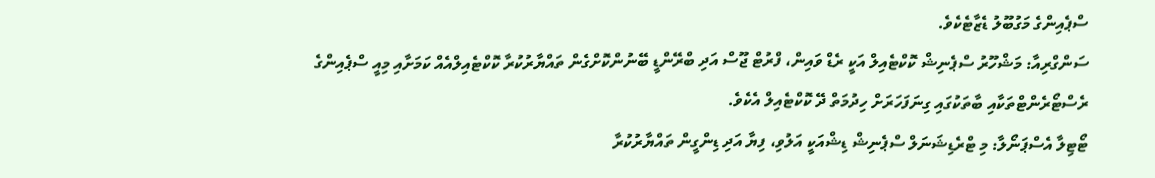ސްޕެއިންގެ މަގުބޫލު ޑެޒާޓެކެވެ.
ސަންގްރިއާ: މަޝްހޫރު ސްޕެނިޝް ކޮކްޓެއިލް އަކީ ރެޑް ވައިން، ފްރުޓް ޖޫސް އަދި ބްރޭންޑީ ބޭނުންކޮށްގެން ތައްޔާރުކުރާ ކޮކްޓެއިލްއެއް ކަމަށާއި މިއީ ސްޕެއިންގެ ރެސްޓޯރެންޓްތަކާއި ބާތަކުގައި ގިނަފަހަރަށް ހިދުމަތް ދޭ ކޮކްޓެއިލް އެކެވެ.
ޓޯޓިލާ އެސްޕަނޯލާ: މި ޓްރެޑިޝަނަލް ސްޕެނިޝް ޑިޝްއަކީ އަލުވި، ފިޔާ އަދި ޑިންގީން ތައްޔާރުކުރާ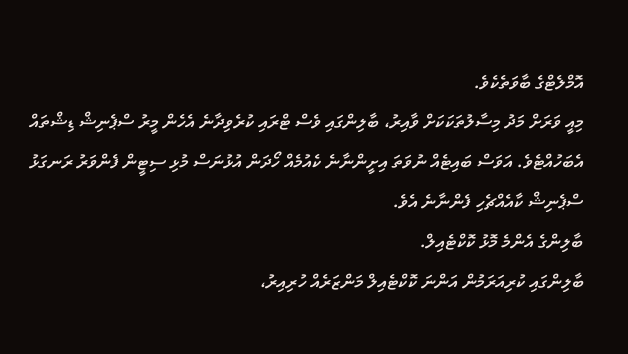އޮމްލެޓްގެ ބާވަތެކެވެ.
މިއީ ވަރަށް މަދު މިސާލުތަކަކަށް ވާއިރު، ބާލިންގައި ވެސް ޓްރައި ކުރެވިދާނެ އެހެން މީރު ސްޕެނިޝް ޑިޝްތައް އެބަހުއްޓެވެ. އަވަސް ބައިޓެއް ނުވަތަ އިށީންނާނެ ކެއުމެއް ހޯދަން އުޅުނަސް މުޅި ސިޓީން ފެންވަރު ރަނގަޅު ސްޕެނިޝް ކާއެއްޗެހި ފެންނާނެ އެވެ.
ބާލިންގެ އެންމެ މޮޅު ކޮކްޓެއިލް.
ބާލިންގައި ކުރިއަރަމުން އަންނަ ކޮކްޓެއިލް މަންޒަރެއް ހުރިއިރު،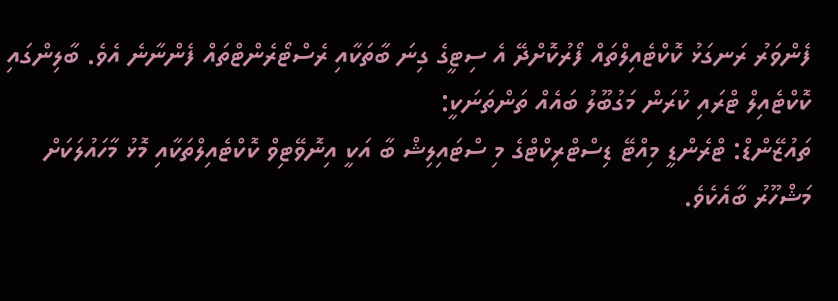ފެންވަރު ރަނގަޅު ކޮކްޓެއިލްތައް ފޯރުކޮށްދޭ އެ ސިޓީގެ ގިނަ ބާތަކާއި ރެސްޓޯރެންޓްތައް ފެންނާނެ އެވެ. ބާލިންގައި ކޮކްޓެއިލް ޓްރައި ކުރަން މަގުބޫލު ބައެއް ތަންތަނަކީ:
ތައުޒޭންޑް: ޓްރެންޑީ މިއްޓޭ ޑިސްޓްރިކްޓްގެ މި ސްޓައިލިޝް ބާ އަކީ އިނޮވޭޓިވް ކޮކްޓެއިލްތަކާއި މޮޅު މާހައުލަކަށް މަޝްހޫރު ބާއެކެވެ.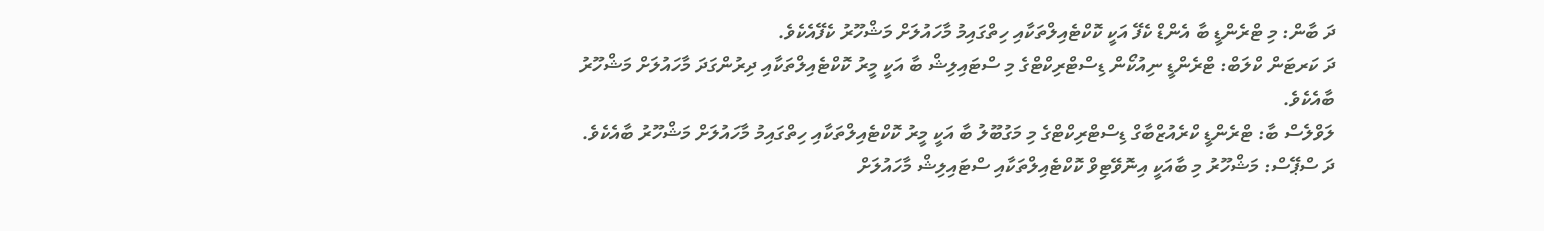ދަ ބާން: މި ޓްރެންޑީ ބާ އެންޑް ކެފޭ އަކީ ކޮކްޓެއިލްތަކާއި ހިތްގައިމު މާހައުލަށް މަޝްހޫރު ކެފޭއެކެވެ.
ދަ ކަރޓަން ކްލަބް: ޓްރެންޑީ ނިއުކޯން ޑިސްޓްރިކްޓްގެ މި ސްޓައިލިޝް ބާ އަކީ މީރު ކޮކްޓެއިލްތަކާއި ދިރުންގަދަ މާހައުލަށް މަޝްހޫރު ބާއެކެވެ.
ލަވްލެސް ބާ: ޓްރެންޑީ ކްރެއުޒްބާގް ޑިސްޓްރިކްޓްގެ މި މަގުބޫލު ބާ އަކީ މީރު ކޮކްޓެއިލްތަކާއި ހިތްގައިމު މާހައުލަށް މަޝްހޫރު ބާއެކެވެ.
ދަ ސްޕޭސް: މަޝްހޫރު މި ބާއަކީ އިނޮވޭޓިވް ކޮކްޓެއިލްތަކާއި ސްޓައިލިޝް މާހައުލަށް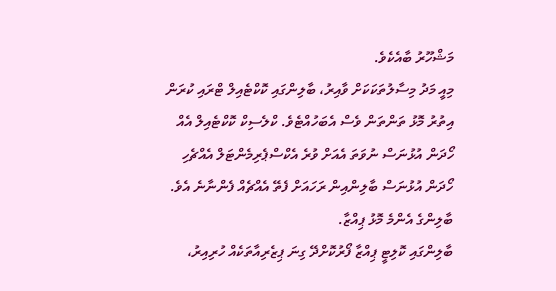މަޝްހޫރު ބާއެކެވެ.
މިއީ މަދު މިސާލުތަކަކަށް ވާއިރު، ބާލިންގައި ކޮކްޓެއިލް ޓްރައި ކުރަން އިތުރު މޮޅު ތަންތަން ވެސް އެބަހުއްޓެވެ. ކްލެސިކް ކޮކްޓެއިލް އެއް ހޯދަން އުޅުނަސް ނުވަތަ އެއަށް ވުރެ އެކްސްޕެރިމެންޓަލް އެއްޗެހި ހޯދަން އުޅުނަސް ބާލިންއިން ރަހައަށް ފެތޭ އެއްޗެއް ފެންނާނެ އެވެ.
ބާލިންގެ އެންމެ މޮޅު ޕިއްޒާ.
ބާލިންގައި ކޮލިޓީ ޕިއްޒާ ފޯރުކޮށްދޭ ގިނަ ޕިޒެރިއާތަކެއް ހުރިއިރު،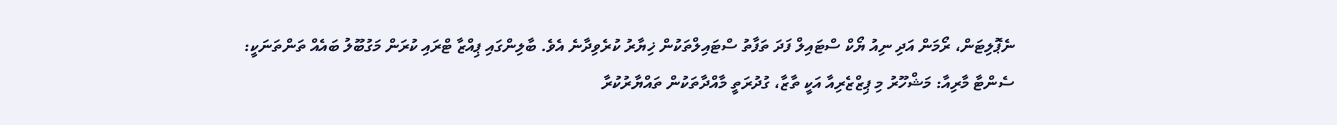ނެޕޮލިޓަން، ރޯމަން އަދި ނިއު ޔޯކް ސްޓައިލް ފަދަ ތަފާތު ސްޓައިލްތަކުން ޚިޔާރު ކުރެވިދާނެ އެވެ. ބާލިންގައި ޕިއްޒާ ޓްރައި ކުރަން މަގުބޫލު ބައެއް ތަންތަނަކީ:
ސެންޓާ މާރިއާ: މަޝްހޫރު މި ޕިޒްޒެރިއާ އަކީ ތާޒާ، ގުދުރަތީ މާއްދާތަކުން ތައްޔާރުކުރާ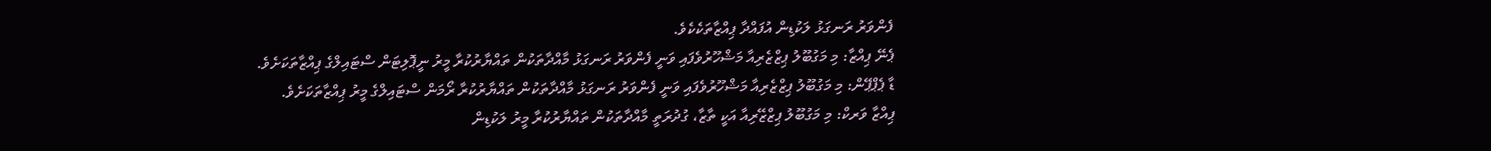ފެންވަރު ރަނގަޅު ލަކުޑިން އުފައްދާ ޕިއްޒާތަކެކެވެ.
ޕެނޭ ޕިއްޒާ: މި މަގުބޫލު ޕިޒްޒެރިއާ މަޝްހޫރުވެފައި ވަނީ ފެންވަރު ރަނގަޅު މާއްދާތަކުން ތައްޔާރުކުރާ މީރު ނީޕޮލިޓަން ސްޓައިލްގެ ޕިއްޒާތަކަށެވެ.
ޑާ ޕެޕްޕޭން: މި މަގުބޫލު ޕިޒްޒެރިއާ މަޝްހޫރުވެފައި ވަނީ ފެންވަރު ރަނގަޅު މާއްދާތަކުން ތައްޔާރުކުރާ ރޯމަން ސްޓައިލްގެ މީރު ޕިއްޒާތަކަށެވެ.
ޕިއްޒާ ވަރކް: މި މަގުބޫލު ޕިޒްޒޭރިއާ އަކީ ތާޒާ، ގުދުރަތީ މާއްދާތަކުން ތައްޔާރުކުރާ މީރު ލަކުޑިން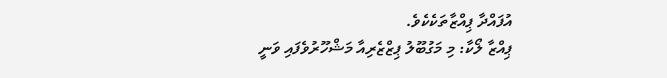އުފައްދާ ޕިއްޒާތަކެކެވެ.
ޕިއްޒާ ލޯކާ: މި މަގުބޫލު ޕިޒްޒެރިއާ މަޝްހޫރުވެފައި ވަނީ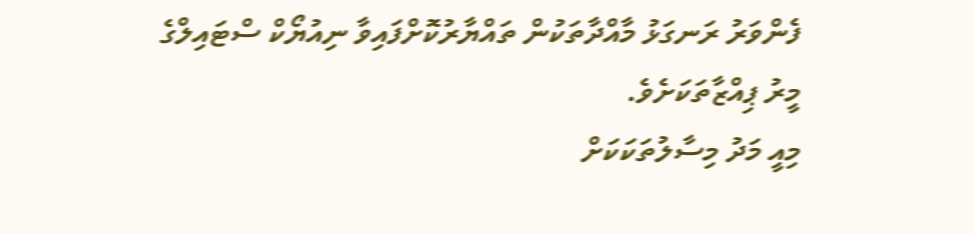ފެންވަރު ރަނގަޅު މާއްދާތަކުން ތައްޔާރުކޮށްފައިވާ ނިއުޔޯކް ސްޓައިލްގެ މީރު ޕިއްޒާތަކަށެވެ.
މިއީ މަދު މިސާލުތަކަކަށް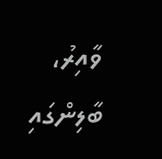ވާއިރު، ބާލިންގައި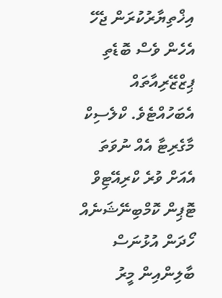އިޚްތިޔާރުކުރަން ޖެހޭ އެހެން ވެސް ބޮޑެތި ޕިޒްޒޭރިއާތައް އެބަހުއްޓެވެ. ކްލެސިކް މާގެރިޓާ އެއް ނުވަތަ އެއަށް ވުރެ ކްރިއޭޓިވް ޓޮޕިން ކޮމްބިނޭޝަނެއް ހޯދަން އުޅުނަސް ބާލިންއިން މީރު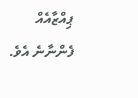ޕިއްޒާއެއް ފެންނާނެ އެވެ.